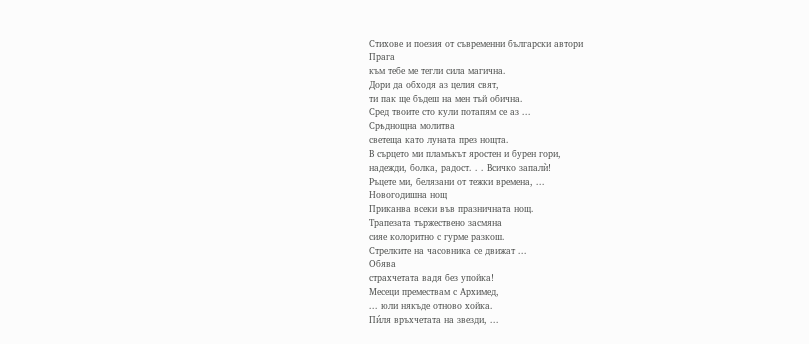Стихове и поезия от съвременни български автори
Прага
към тебе ме тегли сила магична.
Дори да обходя аз целия свят,
ти пак ще бъдеш на мен тъй обична.
Сред твоите сто кули потапям се аз ...
Срѣднощна молитва
светеща като луната през нощта.
В сърцето ми пламъкът яростен и бурен гори,
надежди, болка, радост. . . Всичко запалѝ!
Ръцете ми, белязани от тежки времена, ...
Новогодишна нощ
Приканва всеки във празничната нощ.
Трапезата тържествено засмяна
сияе колоритно с гурме разкош.
Стрелките на часовника се движат ...
Обява
страхчетата вадя без упойка!
Месеци премествам с Архимед,
... юли някъде отново хойка.
Пи́ля връхчетата на звезди, ...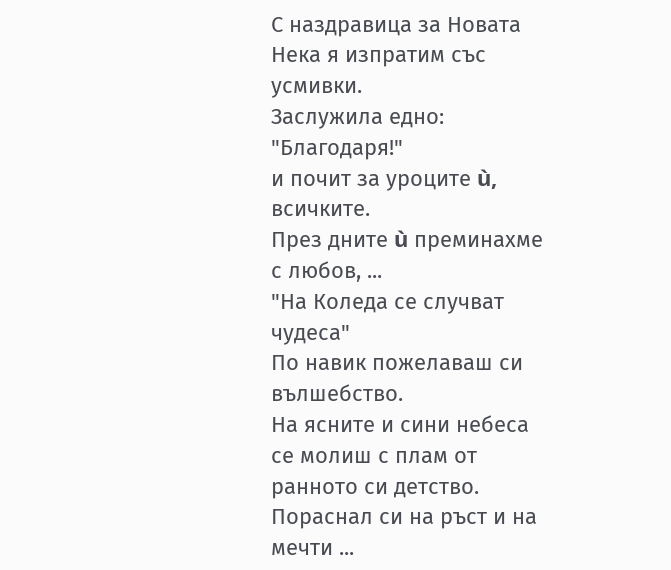С наздравица за Новата
Нека я изпратим със усмивки.
Заслужила едно: "Благодаря!"
и почит за уроците ù, всичките.
През дните ù преминахме с любов, ...
"На Коледа се случват чудеса"
По навик пожелаваш си вълшебство.
На ясните и сини небеса
се молиш с плам от ранното си детство.
Пораснал си на ръст и на мечти ...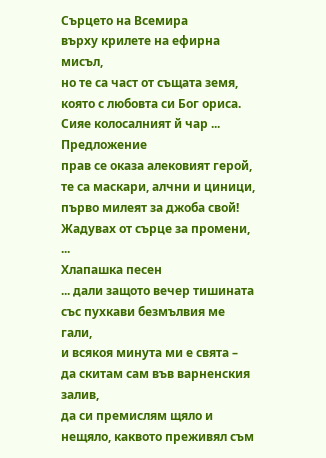Сърцето на Всемира
върху крилете на ефирна мисъл,
но те са част от същата земя,
която с любовта си Бог ориса.
Сияе колосалният й чар ...
Предложение
прав се оказа алековият герой,
те са маскари, алчни и циници,
първо милеят за джоба свой!
Жадувах от сърце за промени, ...
Хлапашка песен
... дали защото вечер тишината със пухкави безмълвия ме гали,
и всякоя минута ми е свята – да скитам сам във варненския залив,
да си премислям щяло и нещяло, каквото преживял съм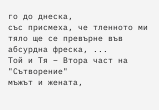го до днеска,
със присмеха, че тленното ми тяло ще се превърне във абсурдна фреска, ...
Той и Тя – Втора част на "Сътворение"
мъжът и жената,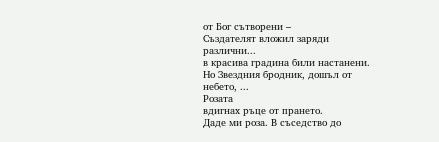от Бог сътворени –
Създателят вложил заряди различни...
в красива градина били настанени.
Но Звездния бродник, дошъл от небето, ...
Розата
вдигнах ръце от прането.
Даде ми роза. В съседство до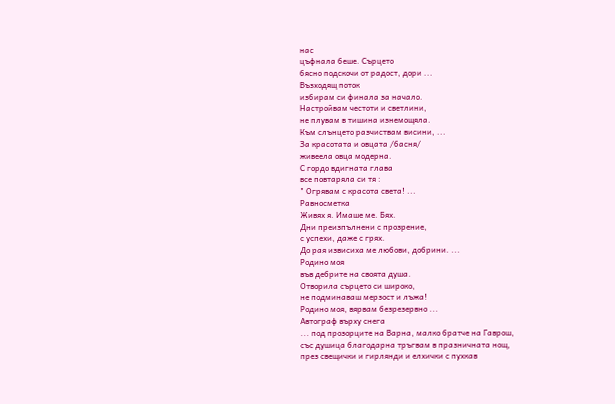нас
цъфнала беше. Сърцето
бясно подскочи от радост, дори ...
Възходящ поток
избирам си финала за начало.
Настройвам честоти и светлини,
не плувам в тишина изнемощяла.
Към слънцето разчиствам висини, ...
За красотата и овцата /басня/
живеела овца модерна.
С гордо вдигната глава
все повтаряла си тя :
" Огрявам с красота света! ...
Равносметка
Живях я. Имаше ме. Бях.
Дни преизпълнени с прозрение,
с успехи, даже с грях.
До рая извисиха ме любови, добрини. ...
Родино моя
във дебрите на своята душа.
Отворила сърцето си широко,
не подминаваш мерзост и лъжа!
Родино моя, вярвам безрезервно ...
Автограф върху снега
... под прозорците на Варна, малко братче на Гаврош,
със душица благодарна тръгвам в празничната нощ,
през свещички и гирлянди и елхички с пухкав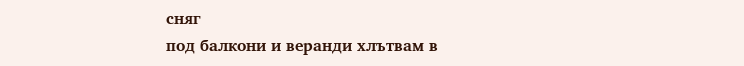сняг
под балкони и веранди хлътвам в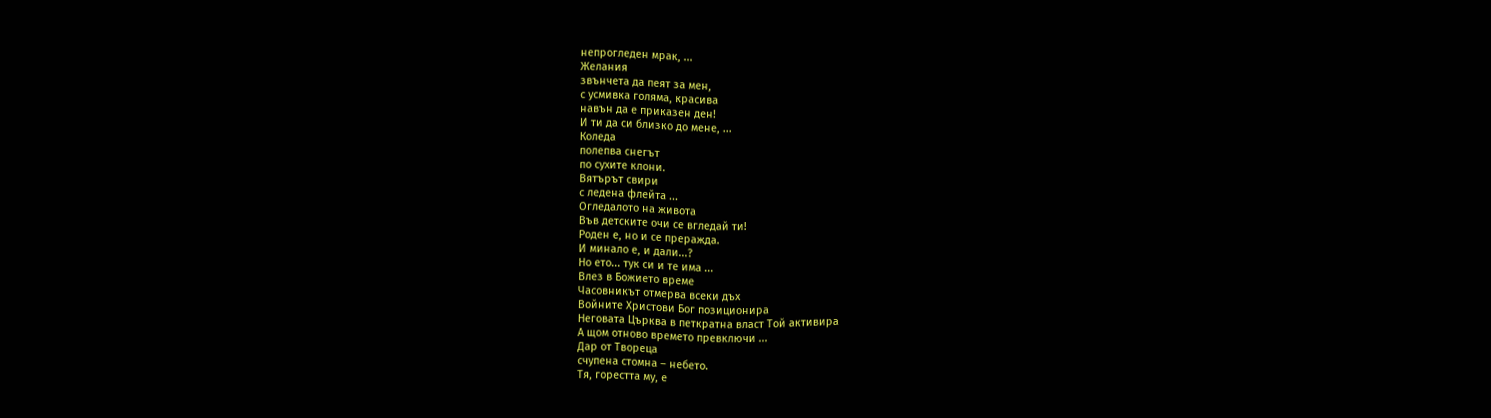непрогледен мрак, ...
Желания
звънчета да пеят за мен,
с усмивка голяма, красива
навън да е приказен ден!
И ти да си близко до мене, ...
Коледа
полепва снегът
по сухите клони.
Вятърът свири
с ледена флейта ...
Огледалото на живота
Във детските очи се вгледай ти!
Роден е, но и се преражда.
И минало е, и дали...?
Но ето... тук си и те има ...
Влез в Божието време
Часовникът отмерва всеки дъх
Войните Христови Бог позиционира
Неговата Църква в петкратна власт Той активира
А щом отново времето превключи ...
Дар от Твореца
счупена стомна – небето.
Тя, горестта му, е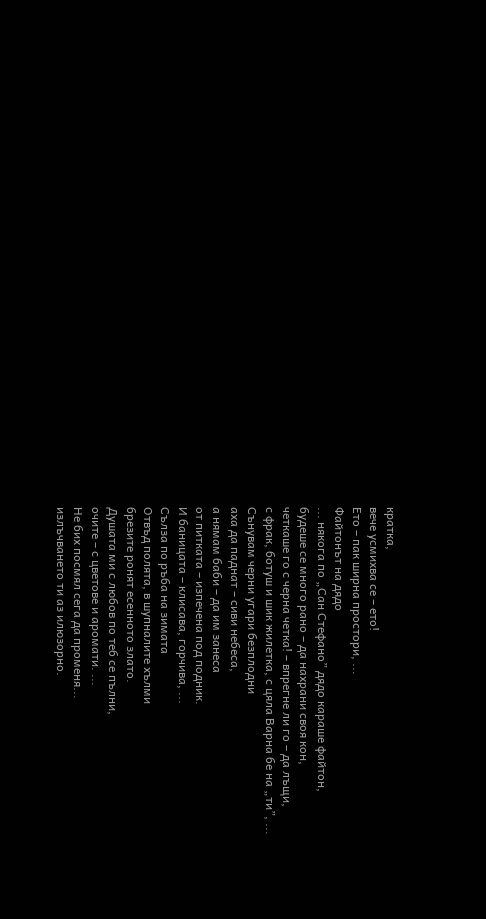кратка,
вече усмихва се – ето!
Ето – пак ширна простори, ...
Файтонът на дядо
... някога по „Сан Стефано” дядо караше файтон,
будеше се много рано – да нахрани своя кон,
четкаше го с черна четка! – впрегне ли го – да лъщи,
с фрак, ботуш и шик жилетка, с цяла Варна бе на „ти”, ...
Сънувам черни угари безплодни
аха да паднат – сиви небеса,
а нямам баби – да им занеса
от питката – изпечена под подник.
И баницата – клисава, горчива, ...
Сълза по ръба на зимата
Отвъд полята, в шупналите хълми
брезите ронят есенното злато.
Душата ми с любов по теб се пълни,
очите – с цветове и аромати. ...
Не бих посмял сега да променя...
излъчването ти аз илюзорно.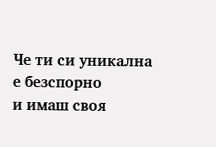Че ти си уникална е безспорно
и имаш своя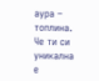аура – топлина.
Че ти си уникална е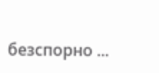безспорно ...